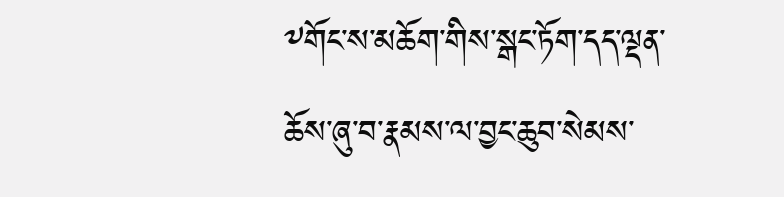༸གོང་ས་མཆོག་གིས་སྒང་ཏོག་དད་ལྡན་ཆོས་ཞུ་བ་རྣམས་ལ་བྱང་ཆུབ་སེམས་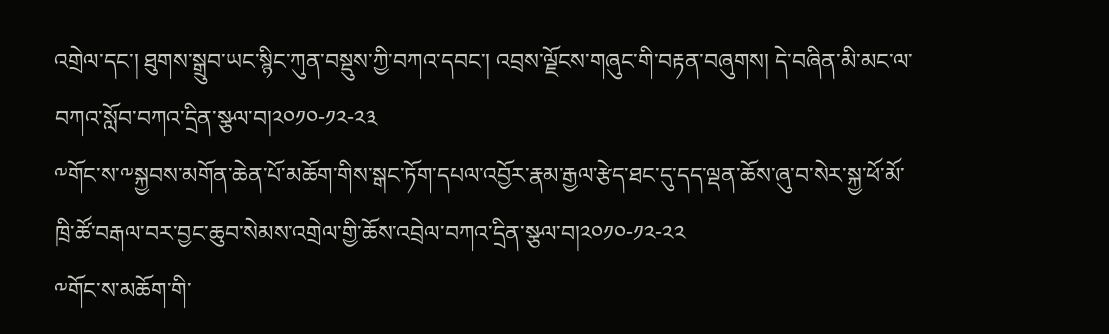འགྲེལ་དང་། ཐུགས་སྒྲུབ་ཡང་སྙིང་ཀུན་བསྡུས་ཀྱི་བཀའ་དབང་། འབྲས་ལྗོངས་གཞུང་གི་བརྟན་བཞུགས། དེ་བཞིན་མི་མང་ལ་བཀའ་སློབ་བཀའ་དྲིན་སྩལ་བ།༢༠༡༠-༡༢-༢༣
༸གོང་ས་༸སྐྱབས་མགོན་ཆེན་པོ་མཆོག་གིས་སྒང་ཏོག་དཔལ་འབྱོར་རྣམ་རྒྱལ་རྩེད་ཐང་དུ་དད་ལྡན་ཆོས་ཞུ་བ་སེར་སྐྱ་ཕོ་མོ་ཁྲི་ཚོ་བརྒལ་བར་བྱང་ཆུབ་སེམས་འགྲེལ་གྱི་ཆོས་འབྲེལ་བཀའ་དྲིན་སྩལ་བ།༢༠༡༠-༡༢-༢༢
༸གོང་ས་མཆོག་གི་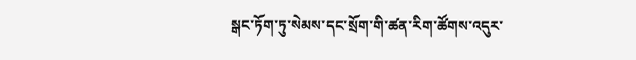སྒང་ཏོག་ཏུ་སེམས་དང་སྲོག་གི་ཚན་རིག་ཚོགས་འདུར་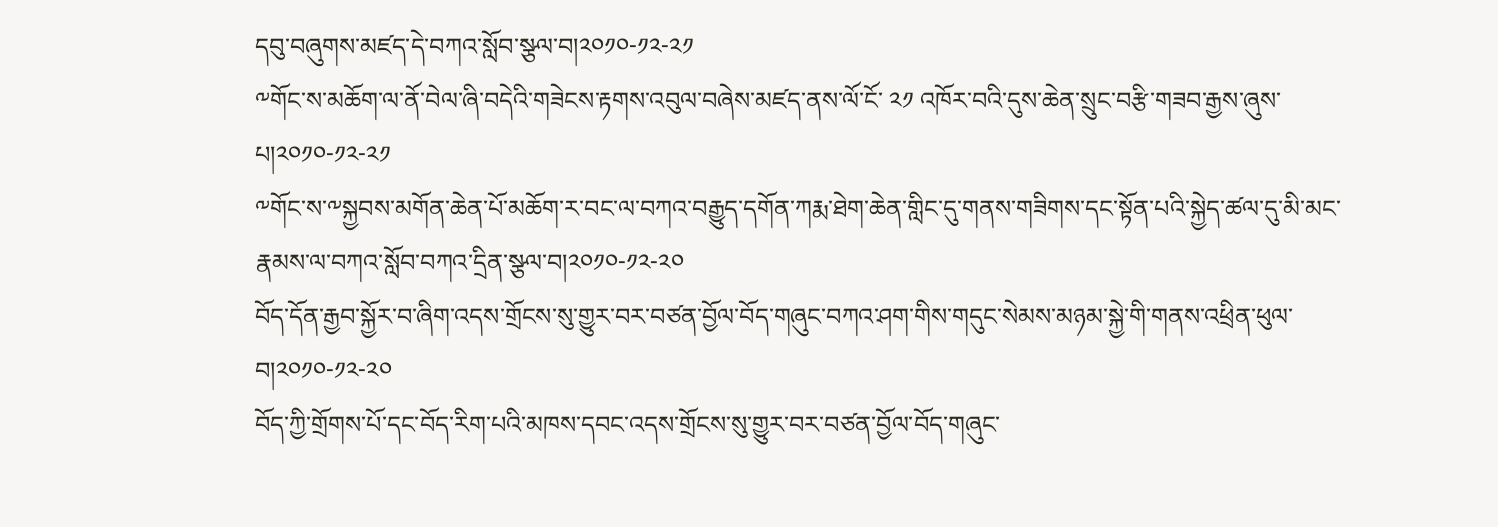དབུ་བཞུགས་མཛད་དེ་བཀའ་སློབ་སྩལ་བ།༢༠༡༠-༡༢-༢༡
༸གོང་ས་མཆོག་ལ་ནོ་བེལ་ཞི་བདེའི་གཟེངས་རྟགས་འབུལ་བཞེས་མཛད་ནས་ལོ་ངོ་ ༢༡ འཁོར་བའི་དུས་ཆེན་སྲུང་བརྩི་གཟབ་རྒྱས་ཞུས་པ།༢༠༡༠-༡༢-༢༡
༸གོང་ས་༸སྐྱབས་མགོན་ཆེན་པོ་མཆོག་ར་བང་ལ་བཀའ་བརྒྱུད་དགོན་ཀརྨ་ཐེག་ཆེན་གླིང་དུ་གནས་གཟིགས་དང་སྟོན་པའི་སྐྱེད་ཚལ་དུ་མི་མང་རྣམས་ལ་བཀའ་སློབ་བཀའ་དྲིན་སྩལ་བ།༢༠༡༠-༡༢-༢༠
བོད་དོན་རྒྱབ་སྐྱོར་བ་ཞིག་འདས་གྲོངས་སུ་གྱུར་བར་བཙན་བྱོལ་བོད་གཞུང་བཀའ་ཤག་གིས་གདུང་སེམས་མཉམ་སྐྱེ་གི་གནས་འཕྲིན་ཕུལ་བ།༢༠༡༠-༡༢-༢༠
བོད་ཀྱི་གྲོགས་པོ་དང་བོད་རིག་པའི་མཁས་དབང་འདས་གྲོངས་སུ་གྱུར་བར་བཙན་བྱོལ་བོད་གཞུང་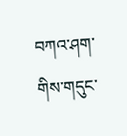བཀའ་ཤག་གིས་གདུང་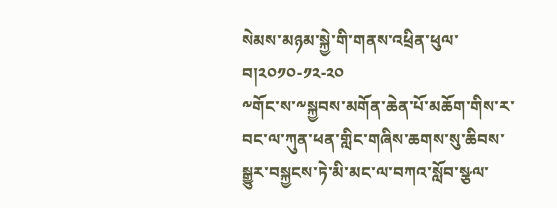སེམས་མཉམ་སྐྱེ་གི་གནས་འཕྲིན་ཕུལ་བ།༢༠༡༠-༡༢-༢༠
༸གོང་ས་༸སྐྱབས་མགོན་ཆེན་པོ་མཆོག་གིས་ར་བང་ལ་ཀུན་ཕན་གླིང་གཞིས་ཆགས་སུ་ཆིབས་སྒྱུར་བསྐྱངས་ཏེ་མི་མང་ལ་བཀའ་སློབ་སྩལ་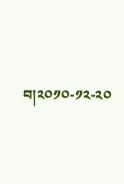བ།༢༠༡༠-༡༢-༢༠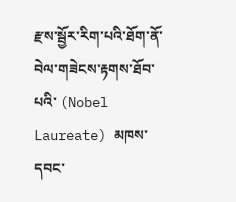རྫས་སྦྱོར་རིག་པའི་ཐོག་ནོ་བེལ་གཟེངས་རྟགས་ཐོབ་པའི་ (Nobel Laureate) མཁས་དབང་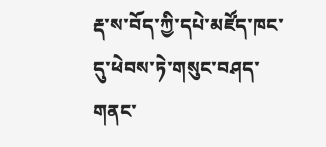རྡ་ས་བོད་ཀྱི་དཔེ་མཛོད་ཁང་དུ་ཕེབས་ཏེ་གསུང་བཤད་གནང་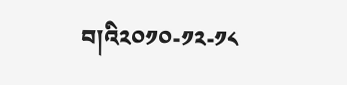བ།འི༢༠༡༠-༡༢-༡༨